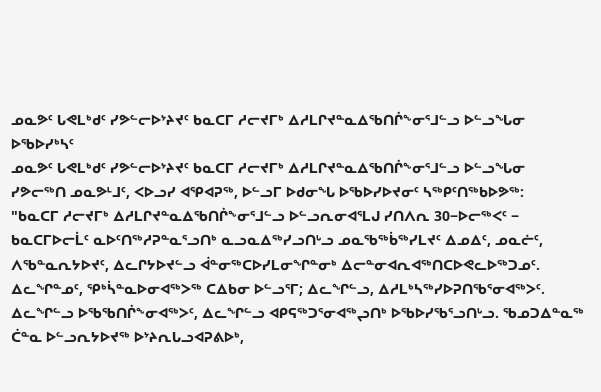ᓄᓇᕗᑦ ᒐᕙᒪᒃᑯᑦ ᓯᕗᓪᓕᐅᔾᔨᔪᑦ ᑲᓇᑕᒥ ᓱᓕᔪᒥᒃ ᐃᓱᒪᒋᔪᓐᓇᐃᖃᑎᒌᖕᓂᕐᒧᓪᓗ ᐅᓪᓗᖓᓂ
ᐅᖃᐅᓯᒃᓴᑦ
ᓄᓇᕗᑦ ᒐᕙᒪᒃᑯᑦ ᓯᕗᓪᓕᐅᔾᔨᔪᑦ ᑲᓇᑕᒥ ᓱᓕᔪᒥᒃ ᐃᓱᒪᒋᔪᓐᓇᐃᖃᑎᒌᖕᓂᕐᒧᓪᓗ ᐅᓪᓗᖓᓂ
ᓯᕗᓕᖅᑎ ᓄᓇᕗᒻᒧᑦ, ᐸᐅᓗᓯ ᐊᕿᐊᕈᖅ, ᐅᓪᓗᒥ ᐅᑯᓂᖓ ᐅᖃᐅᓯᐅᔪᓂᑦ ᓴᖅᑭᑦᑎᖅᑲᐅᕗᖅ:
"ᑲᓇᑕᒥ ᓱᓕᔪᒥᒃ ᐃᓱᒪᒋᔪᓐᓇᐃᖃᑎᒌᖕᓂᕐᒧᓪᓗ ᐅᓪᓗᕆᓂᐊᕐᒪᒍ ᓯᑎᐱᕆ 30−ᐅᓕᖅᐸᑦ − ᑲᓇᑕᒥᐅᓕᒫᑦ ᓇᐅᑦᑎᖅᓱᕈᓐᓇᕐᓗᑎᒃ ᓇᓗᓇᐃᖅᓯᓗᑎᒡᓗ ᓄᓇᖃᖅᑳᖅᓯᒪᔪᑦ ᐃᓄᐃᑦ, ᓄᓇᓖᑦ, ᐱᖃᓐᓇᕆᔭᐅᔪᑦ, ᐃᓚᒋᔭᐅᔪᓪᓗ ᐋᓐᓂᖅᑕᐅᓯᒪᓂᖏᓐᓂᒃ ᐃᓕᓐᓂᐊᕆᐊᖅᑎᑕᐅᕙᓚᐅᖅᑐᓄᑦ. ᐃᓚᖏᓐᓄᑦ, ᕿᒃᓵᓐᓇᐅᓂᐊᖅᐳᖅ ᑕᐃᑲᓂ ᐅᓪᓗᕐᒥ; ᐃᓚᖏᓪᓗ, ᐃᓱᒪᒃᓴᖅᓯᐅᕈᑎᖃᕐᓂᐊᖅᐳᑦ. ᐃᓚᖏᓪᓗ ᐅᖃᖃᑎᒌᖕᓂᐊᖅᐳᑦ, ᐃᓚᖏᓪᓗ ᐊᑭᕋᖅᑐᕐᓂᐊᖅᖢᑎᒃ ᐅᖃᐅᓯᖃᕐᓗᑎᒡᓗ. ᖃᓄᑐᐃᓐᓇᖅ ᑖᓐᓇ ᐅᓪᓗᕆᔭᐅᔪᖅ ᐅᔾᔨᕆᒐᓗᐊᕈᕕᐅᒃ,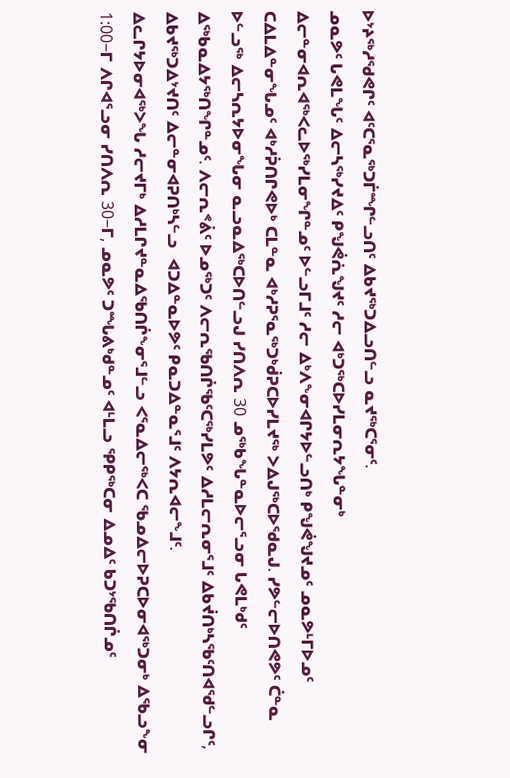ᐅᔾᔨᖅᓱᖁᕙᒋᑦ ᐊᑦᑕᕐᓇᖅᑐᒦᙱᓪᓗᑎᑦ ᐃᑲᔪᖅᑐᐃᓗᑎᓪᓗ ᓇᔪᖅᑕᕐᓂᑦ.
ᓄᓇᕗᑦ ᒐᕙᒪᖓᑦ ᐃᓕᓴᖅᓯᔪᐃᑦ ᑭᖑᕚᕇᖑᔪᑦ ᓱᓕ ᐊᒃᑐᖅᑕᐅᓯᒪᓂᕆᔭᖓᓐᓂᒃ ᐃᓕᓐᓂᐊᕆᐊᖅᐸᓚᐅᖅᓯᒪᓂᖏᓐᓄᑦ ᐅᓪᓗᒥᒧᑦ ᓱᓕ ᐃᒃᐱᖕᓂᐊᒋᔭᐅᓪᓗᑎᒃ ᑭᖑᕚᖑᔪᓄᑦ ᓄᓇᕗᒻᒥᐅᓄᑦ ᑕᐃᒪᐃᓐᓂᖓᓄᑦ ᐊᒃᓱᕉᑎᒋᕙᐅᒃ ᑕᒪᓐᓇ ᐊᒃᓱᕈᕐᓇᖅᑐᒃᑰᕈᑕᐅᓯᒪᔪᖅ ᐳᐃᒍᖅᑕᐅᖁᓇᒍ. ᓯᕗᓪᓕᐅᑎᕙᕗᑦ ᑖᓐᓇ ᐅᓪᓗᖅ ᐃᓕᓴᕆᔭᐅᓂᖓᓂ ᓇᓗᓇᐃᖅᑕᐅᑎᓪᓗᒍ ᓯᑎᐱᕆ 30 ᓄᖅᑲᖓᓐᓇᐅᓕᕐᓗᓂ ᒐᕙᒪᒃᑯᑦ ᐃᖅᑲᓇᐃᔭᖅᑎᖏᓐᓄᑦ. ᐱᓕᕆᕝᕖᑦ ᐅᓄᖅᑐᑦ ᐱᓕᕆᖃᑎᒌᖃᑦᑕᖅᓯᒪᕗᑦ ᐃᓱᒪᓕᕆᓂᕐᒧᑦ ᐃᑲᔫᑎᒃᓴᖃᑦᑎᐊᖁᓪᓗᒋᑦ, ᐃᑲᔪᖅᑐᐃᔾᔪᑎᑦ ᐃᓕᓐᓂᐊᕈᑎᒃᓴᓪᓗ  ᐊᑐᐃᓐᓇᐅᕗᑦ ᑭᓇᑐᐃᓐᓇᕐᒧᑦ ᐱᔭᕆᐊᓕᖕᒧᑦ.
ᐃᓚᒋᔭᐅᓂᐊᖅᐳᖓ ᓱᓕᔪᒥᒃ ᐃᓱᒪᒋᔪᓐᓇᐃᖃᑎᒌᖕᓂᕐᒧᓪᓗ ᐸᕐᓇᐃᓕᖅᐸᑕ ᖃᓄᐃᓕᐅᕈᑕᐅᓂᐊᖅᑐᓂᒃ ᐃᖃᓗᖕᓂ 1:00−ᒥ ᐱᒋᐊᕐᓗᓂ ᓯᑎᐱᕆ 30−ᒥ, ᓄᓇᕗᑦ ᑐᙵᕕᒃᑯᓐᓄᑦ ᐊᒻᒪᓗ ᕿᑭᖅᑕᓂ ᐃᓄᐃᑦ ᑲᑐᔾᖃᑎᒌᓄᑦ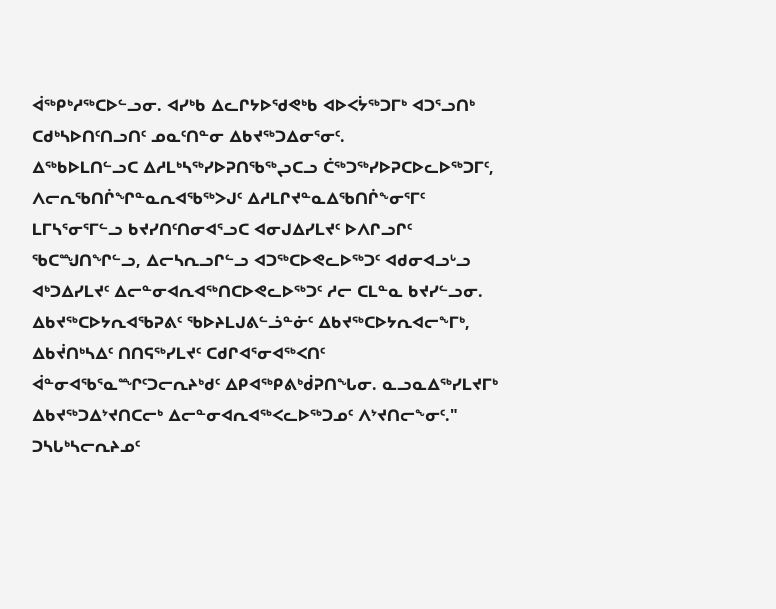ᐋᖅᑭᒃᓱᖅᑕᐅᓪᓗᓂ. ᐊᓯᒃᑲ ᐃᓚᒋᔭᐅᖁᕙᒃᑲ ᐊᐅᐸᔮᖅᑐᒥᒃ ᐊᑐᕐᓗᑎᒃ ᑕᑯᒃᓴᐅᑎᑦᑎᓗᑎᑦ ᓄᓇᑦᑎᓐᓂ ᐃᑲᔪᖅᑐᐃᓂᕐᓂᑦ.
ᐃᖅᑲᐅᒪᑎᓪᓗᑕ ᐃᓱᒪᒃᓴᖅᓯᐅᕈᑎᖃᖅᖢᑕᓗ ᑖᖅᑐᖅᓯᐅᕈᑕᐅᓚᐅᖅᑐᒥᑦ, ᐱᓕᕆᖃᑎᒌᖏᓐᓇᕆᐊᖃᖅᐳᒍᑦ ᐃᓱᒪᒋᔪᓐᓇᐃᖃᑎᒌᖕᓂᕐᒥᑦ ᒪᒥᓴᕐᓂᕐᒥᓪᓗ ᑲᔪᓯᑎᑦᑎᓂᐊᕐᓗᑕ ᐊᓂᒍᐃᓯᒪᔪᑦ ᐅᐱᒋᓗᒋᑦ ᖃᑕᙳᑎᖏᓪᓗ, ᐃᓕᓴᕆᓗᒋᓪᓗ ᐊᑐᖅᑕᐅᕙᓚᐅᖅᑐᑦ ᐊᑯᓂᐊᓗᒡᓗ ᐊᒃᑐᐃᓯᒪᔪᑦ ᐃᓕᓐᓂᐊᕆᐊᖅᑎᑕᐅᕙᓚᐅᖅᑐᑦ ᓱᓕ ᑕᒪᓐᓇ ᑲᔪᓯᓪᓗᓂ.
ᐃᑲᔪᖅᑕᐅᔭᕆᐊᖃᕈᕕᑦ ᖃᐅᔨᒪᒍᕕᓪᓘᓐᓃᑦ ᐃᑲᔪᖅᑕᐅᔭᕆᐊᓕᖕᒥᒃ, ᐃᑲᔫᑎᒃᓴᐃᑦ ᑎᑎᕋᖅᓯᒪᔪᑦ ᑕᑯᒋᐊᕐᓂᐊᖅᐸᑎᑦ ᐋᓐᓂᐊᖃᕐᓇᙱᑦᑐᓕᕆᔨᒃᑯᑦ ᐃᑭᐊᖅᑭᕕᒃᑰᕈᑎᖓᓂ. ᓇᓗᓇᐃᖅᓯᒪᔪᒥᒃ ᐃᑲᔪᖅᑐᐃᔾᔪᑎᑕᓕᒃ ᐃᓕᓐᓂᐊᕆᐊᖅᐸᓚᐅᖅᑐᓄᑦ ᐱᔾᔪᑎᓕᖕᓂᑦ."
ᑐᓴᒐᒃᓴᓕᕆᔨᓄᑦ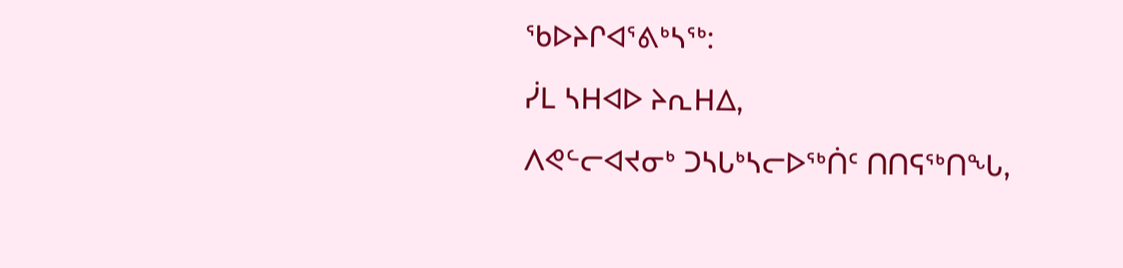ᖃᐅᔨᒋᐊᕐᕕᒃᓴᖅ:
ᓰᒪ ᓴHᐊᐅ ᔨᕆHᐃ,
ᐱᕙᓪᓕᐊᔪᓂᒃ ᑐᓴᒐᒃᓴᓕᐅᖅᑏᑦ ᑎᑎᕋᖅᑎᖓ,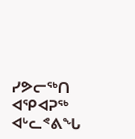ᓯᕗᓕᖅᑎ ᐊᕿᐊᕈᖅ ᐊᒡᓚᕝᕕᖓ